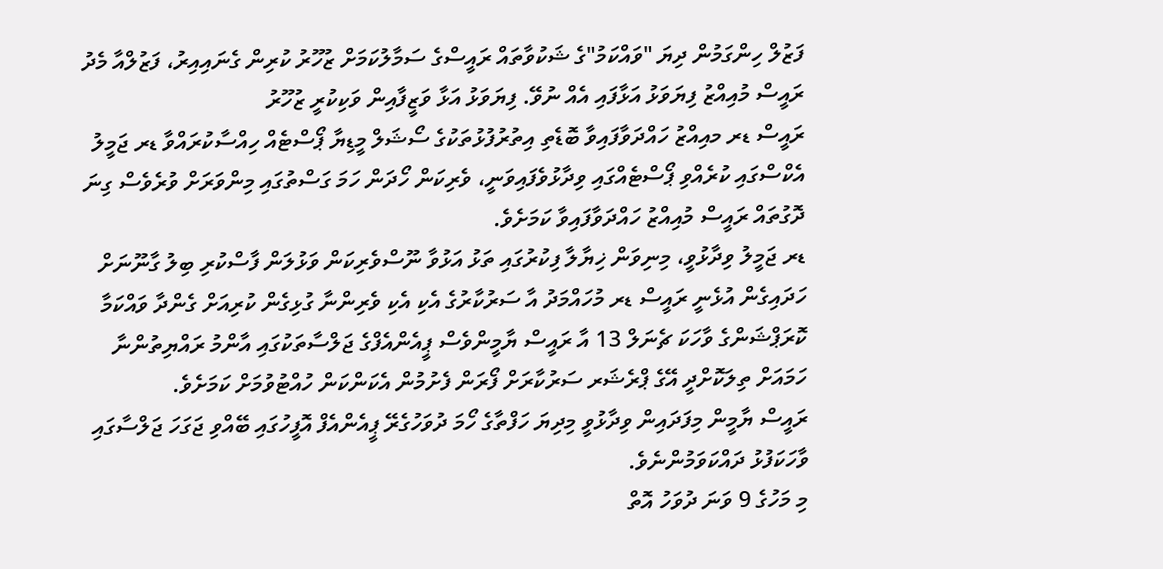ފަޒުލް ހިންގަމުން ދިޔަ "ވައްކަމު"ގެ ޝަކުވާތައް ރައީސްގެ ސަމާލުކަމަށް ޒުހޫރު ކުރިން ގެނައިއިރު، ފަޒުލްއާ މެދު ރައީސް މުއިއްޒު ފިޔަވަޅު އަޅާފައި އެއް ނުވޭ. ފިޔަވަޅު އަޅާ ވަޒީފާއިން ވަކިކުރީ ޒުހޫރު
ރައީސް ޑރ މއިއްޒު ހައްދަވާފައިވާ ބޮޑެތި އިތުރުފުޅުތަކުގެ ސޯޝަލް މީޑިޔާ ޕޯސްޓެއް ހިއްސާކުރައްވާ ޑރ ޖަމީލު އެކްސްގައި ކުރެއްވި ޕޯސްޓެއްގައި ވިދާޅުވެފައިވަނީ، ވެރިކަން ހޯދަން ހަމަ ގަސްތުގައި މިންވަރަށް ވުރެވެސް ގިނަ ދޮގުތައް ރައީސް މުއިއްޒު ހައްދަވާފައިވާ ކަމަށެވެ.
ޑރ ޖަމީލު ވިދާޅުވީ، މިނިވަން ޚިޔާލާ ފިކުރުގައި ތަޅު އަޅުވާ ނޫސްވެރިކަން ވަޅުލަން ފާސްކުރި ބިލު ގާނޫނަށް ހަދައިގެން އުޅެނީ ރައީސް ޑރ މުހައްމަދު އާ ސަރުކާރުގެ އެކި އެކި ވެރިންނާ ގުޅިގެން ކުރިއަށް ގެންދާ ވައްކަމާ ކޮރަޕްޝަންގެ ވާހަކަ ޗެނަލް 13 އާ ރައީސް ޔާމީންވެސް ޕީއެންއެފްގެ ޖަލްސާތަކުގައި އާންމު ރައްޔިތުންނާ ހަމައަށް ތިލަކޮށްދީ އޭގެ ޕްރެޝަރ ސަރުކާރަށް ފޯރަން ފެށުމުން އެކަންކަން ހުއްޓުވުމަށް ކަމަށެވެ.
ރައީސް ޔާމީން މިފަދައިން ވިދާޅުވީ މިދިޔަ ހަފްތާގެ ހޯމަ ދުވަހުގެރޭ ޕީއެންއެފް އޮފީހުގައި ބޭއްވި ޖަގަހަ ޖަލްސާގައި ވާހަކަފުޅު ދައްކަވަމުންނެވެ.
މި މަހުގެ 9 ވަނަ ދުވަހު އޮތް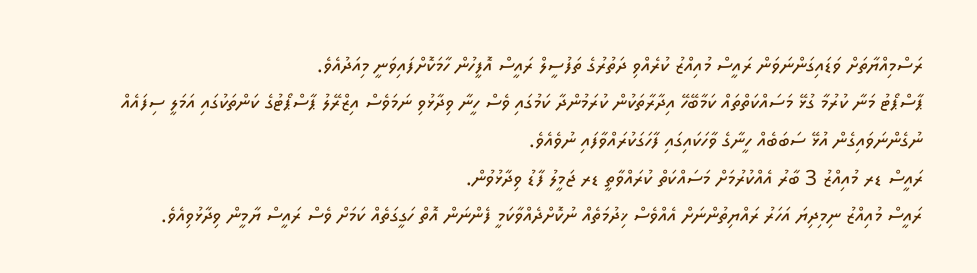ރަސްމިއްޔާތަށް ވަޑައިގަންނަވަން ރައީސް މުއިއްޒު ކުރެއްވި ދަތުރުގެ ތަފުސީލް ރައީސް އޮފީހުން ހާމަކޮށްފައިވަނީ މިއަދުއެވެ.
ޕާސްޕޯޓު މަނާ ކުރުމާ ގުޅޭ މަސައްކަތްތައް ކަމާބޭހޭ އިދާރާތަކުން ކުރަމުންދާ ކަމުގައި ވެސް ހީނާ ވިދާޅުވި ނަމަވެސް އިޒްރޭލު ޕާސްޕޯޓުގެ ކަންތަކުގައި އަމަލީ ސިފައެއް ނުގެންނަވައިގެން އުޅޭ ސަބަބެއް ހީނާގެ ވާހަކައިގައި ފާހަގަކުރައްވާފައި ނުވެއެވެ.
ރައީސް ޑރ މުއިއްޒު 3 ބާރު އެއްކުރުމަށް މަސައްކަތް ކުރައްވާތީ ޑރ ޖަމީލު ފާޑު ވިދާޅުވުން.
ރައީސް މުއިއްޒު ނިމިދިޔަ އަހަރު ރައްޔިތުންނަށް އެއްވެސް ޚިދުމަތެއް ނުކޮށްދެއްވާކަމީ ފެންނަން އޮތް ހަގީގަތެއް ކަމަށް ވެސް ރައީސް ޔާމީން ވިދާޅުވިއެވެ.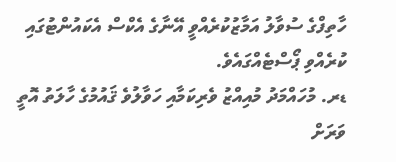ހާތިފްގެ ސުވާލު އަމާޒުކުރެއްވީ އޭނާގެ އެކްސް އެކައުންޓުގައި ކުރެއްވި ޕޯސްޓެއްގައެވެ.
ޑރ. މުހައްމަދު މުއިއްޒު ވެރިކަމާއި ހަވާލުވެ ޤައުމުގެ ހާލަތު އޮތީ ވަރަށް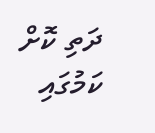ދަތި ކޮށް ކަމުގައި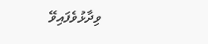ވިދާޅުވެފައިވޭ